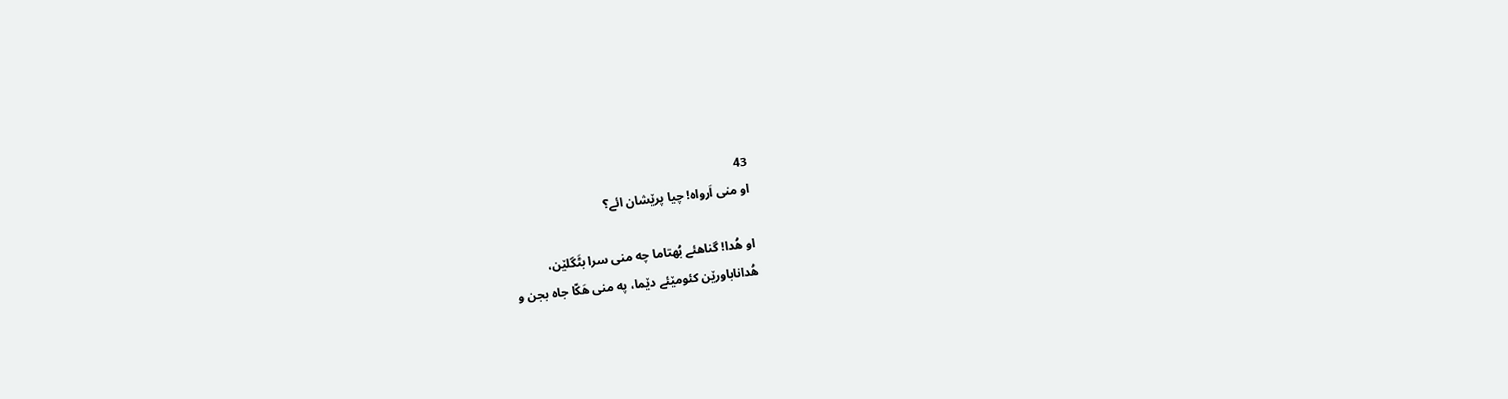43
او منی اَرواه! چیا پرێشان ائے؟

او هُدا! گناهئے بُهتاما چه منی سرا بٹَگلێن،
هُداناباورێن کئومێئے دێما، په منی هَکّا جاه بجن و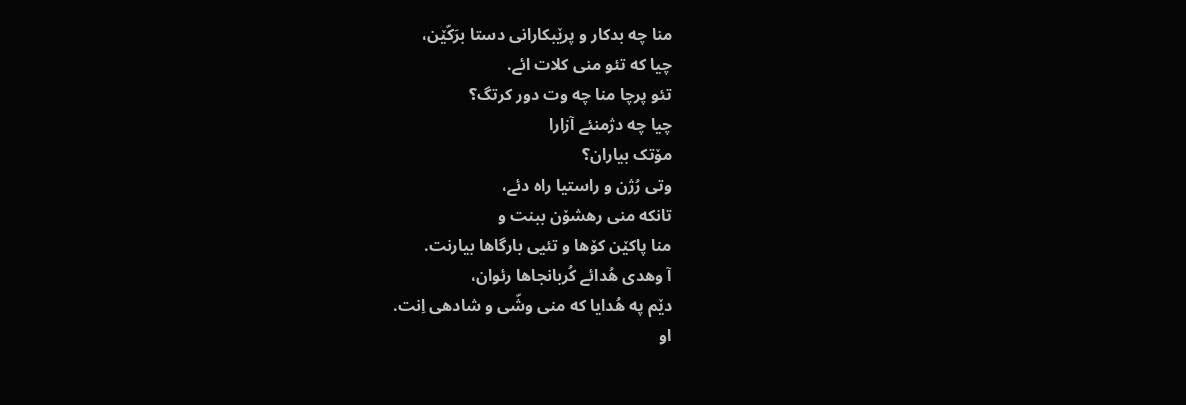منا چه بدکار و پرێبکارانی دستا برَکّێن،
چیا که تئو منی کلات ائے.
تئو پرچا منا چه وت دور کرتگ؟
چیا چه دژمنئے آزارا
مۆتک بیاران؟
وتی رُژن و راستیا راه دئے،
تانکه منی رهشۆن ببنت و
منا پاکێن کۆها و تئیی بارگاها بیارنت.
آ وهدی هُدائے کُربانجاها رئوان،
دێم په هُدایا که منی وشّی و شادهی اِنت.
او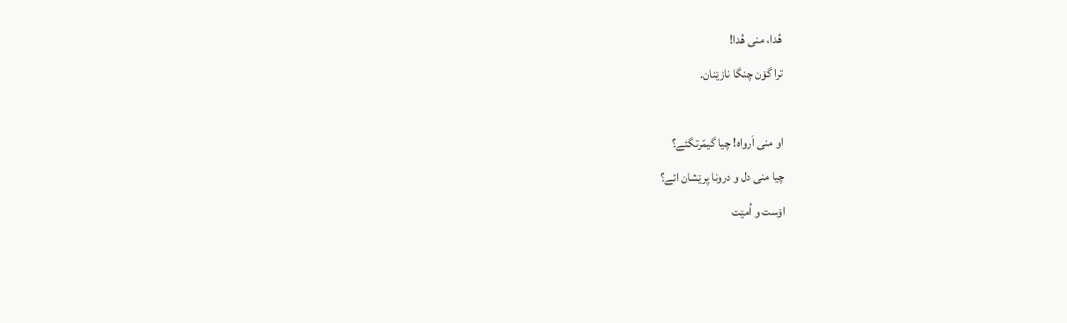هُدا، منی هُدا!
ترا گۆن چنگا نازێنان.

او منی اَرواه! چیا گیمّرتگئے؟
چیا منی دل و درونا پرێشان ائے؟
اۆست و اُمێت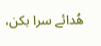هُدائے سرا بکن،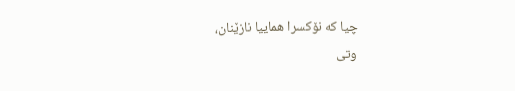چیا که نۆکسرا هماییا نازێنان،
وتی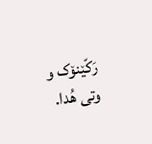رَکّێنۆک و وتی هُدا.